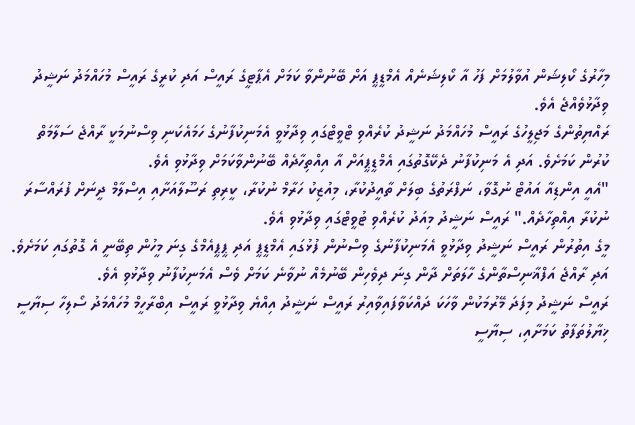މިހާރުގެ ކޯލިޝަން އުވާލުމަށް ފަހު އާ ކޯލިޝަނެއް އެމްޑީޕީ އަށް ބޭނުންވާ ކަމަށް އެޕާޓީގެ ރައީސް އަދި ކުރީގެ ރައީސް މުހައްމަދު ނަޝީދު ވިދާޅުވެއްޖެ އެވެ.
ރައްޔިތުންގެ މަޖިލީހުގެ ރައީސް މުހައްމަދު ނަޝީދު ކުރެއްވި ޓްވީޓްގައި ވިދާޅުވީ އެމަނިކުފާނުގެ ހަމައެކަނި ވިސްނުމަކީ ރާއްޖެ ސަލާމަތް ކުރުން ކަމަށެވެ. އަދި އެ މަނިކުފާނު ދެކޭގޮތުގައި އެމްޑީޕީއަށް އާ އިއްތިހާދެއް ބޭނުންވާކަމަށް ވިދާޅުވި އެވެ.
"އެއީ އިންޑިއާ އައުޓް ނުގޮވާ، ނަފްރަތުގެ ބިލަށް ތާއީދުކުރާ، މިއުޒިކު ހަރާމް ނުކުރާ، ކީރިތި ރަސޫލާއަށާއި އިސްލާމް ދީނަށް ފުރައްސާރަ ނުކުރާ އިއްތިހާދެއް." ރައީސް ނަޝީދު މިއަދު ކުރެއްވި ޓުވީޓްގައި ވިދާޅުވި އެވެ.
މީގެ އިތުރުން ރައީސް ނަޝީދު ވިދާޅުވީ އެމަނިކުފާނުގެ ވިސްނުން ފުޅުގައި އެމްޑީޕީ އަދި ޕީޕީއެމްގެ ގިނަ މީހުން ތިބޭނީ އެ ގޮތުގައި ކަމަށެވެ. އަދި ރާއްޖެ އަފްޣާނިސްތާންގެ ހާލަތަށް ދާން ގިނަ ދިވެހިން ބޭނުމެއް ނުވާނެ ކަމަށް ވެސް އެމަނިކުފާނު ވިދާޅުވި އެވެ.
ރައީސް ނަޝީދު މިފަދަ މޭރުމަކުން ވާހަކަ ދައްކަވާފައިވާއިރު ރައީސް ނަޝީދު އިއްޔެ ވިދާޅުވީ ރައީސް އިބްރާހީމް މުހައްމަދު ސޯލިހާ ސިޔާސީ ޚިޔާލުތަފާތު ކަމަށާއި، ސިޔާސީ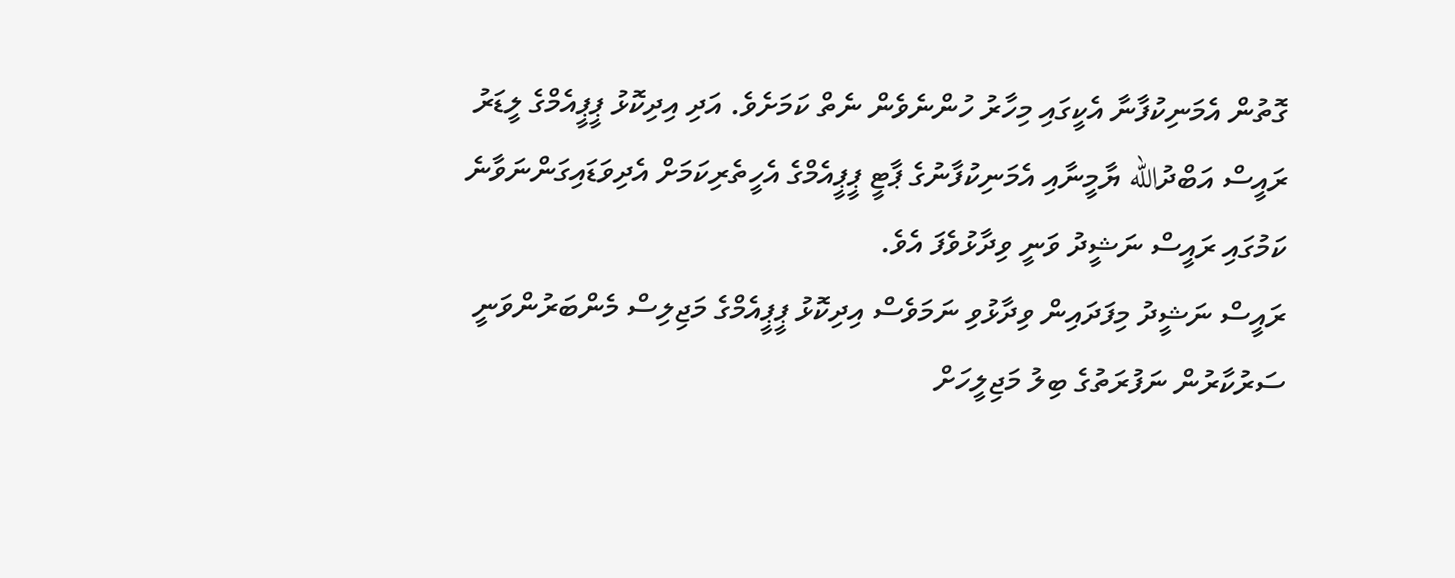ގޮތުން އެމަނިކުފާނާ އެކީގައި މިހާރު ހުންނެވެން ނެތް ކަމަށެވެ. އަދި އިދިކޮޅު ޕީޕީއެމްގެ ލީޑަރު ރައީސް އަބްދުالله ޔާމީނާއި އެމަނިކުފާނުގެ ޕާޓީ ޕީޕީއެމްގެ އެހީތެރިކަމަށް އެދިވަޑައިގަންނަވާނެ ކަމުގައި ރައީސް ނަޝީދު ވަނީ ވިދާޅުވެފަ އެވެ.
ރައީސް ނަޝީދު މިފަދައިން ވިދާޅުވި ނަމަވެސް އިދިކޮޅު ޕީޕީއެމްގެ މަޖިލިސް މެންބަރުންވަނީ ސަރުކާރުން ނަފުރަތުގެ ބިލު މަޖިލީހަށް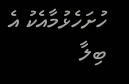ހުށަހެޅުމާއެކު އެ ބިލާ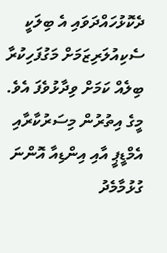ދެކޮޅުހައްދަވައި އެ ބިލަކީ ސެކިއުލަރިޒަމަށް މަގުފަހިކުރާ ބިލެއް ކަމަށް ވިދާޅުވެފަ އެވެ.
މީގެ އިތުރުން މިސަރުކާރާއި އެމްޑީޕީ އާއި އިންޑިއާ އޮންނަ ގުޅުމާމެދު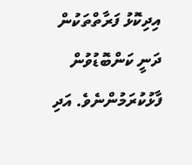އިދިކޮޅު ފަރާތްތަކުން ދަނީ ކަންބޮޑުވުން ފާޅުކުރަމުންނެވެ. އަދި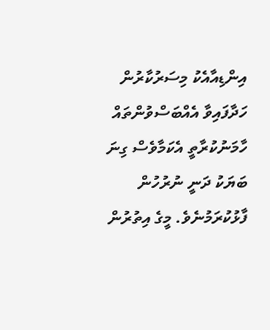އިންޑިއާއެކު މިސަރުކާރުން ހަދާފައިވާ އެއްބަސްވުންތައް ހާމަނުކުރާތީ އެކަމާވެސް ގިނަ ބަޔަކު ދަނީ ނުރުހުން ފާޅުކުރަމުނެވެ. މީގެ އިތުރުން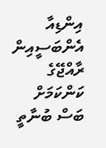އިންޑިއާ އެންބަސީއިން ރާއްޖޭގެ ކަންކަމަށް ބަސް ބުނާތީ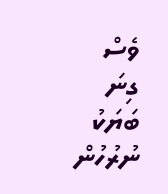ވެސް ގިނަ ބަޔަކު ނުރުހުން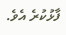ފާޅުކުރެ އެވެ.